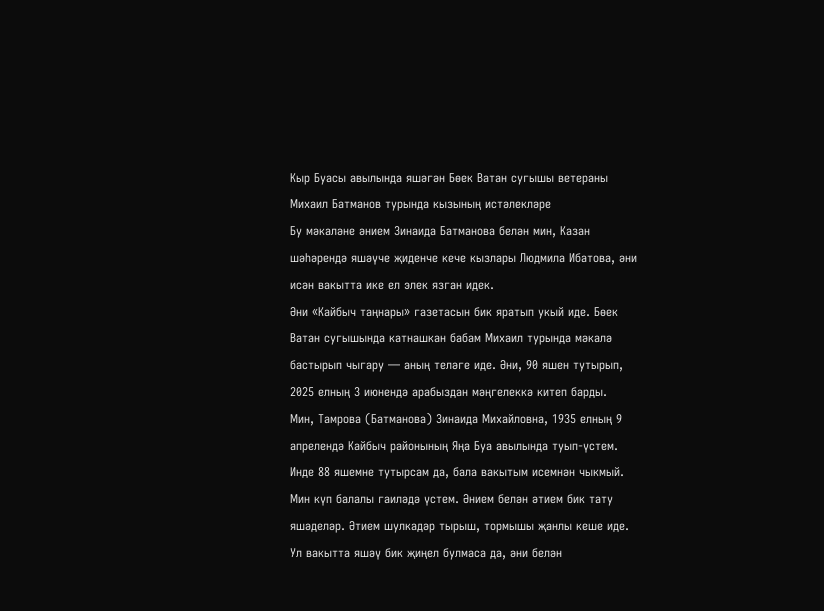Кыр Буасы авылында яшәгән Бөек Ватан сугышы ветераны Михаил Батманов турында кызының истәлекләре
Бу мәкаләне әнием Зинаида Батманова белән мин, Казан шәһәрендә яшәүче җиденче кече кызлары Людмила Ибатова, әни исән вакытта ике ел элек язган идек.
Әни «Кайбыч таңнары» газетасын бик яратып укый иде. Бөек Ватан сугышында катнашкан бабам Михаил турында мәкалә бастырып чыгару — аның теләге иде. Әни, 90 яшен тутырып, 2025 елның 3 июнендә арабыздан мәңгелеккә китеп барды.
Мин, Тамрова (Батманова) Зинаида Михайловна, 1935 елның 9 апрелендә Кайбыч районының Яңа Буа авылында туып-үстем. Инде 88 яшемне тутырсам да, бала вакытым исемнән чыкмый.
Мин күп балалы гаиләдә үстем. Әнием белән әтием бик тату яшәделәр. Әтием шулкадәр тырыш, тормышы җанлы кеше иде. Ул вакытта яшәү бик җиңел булмаса да, әни белән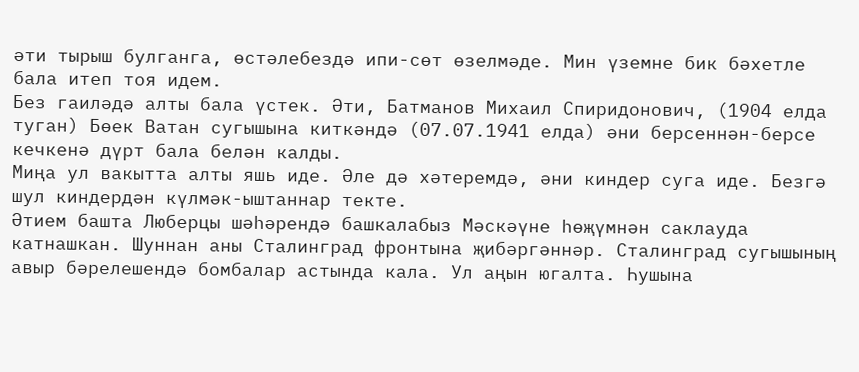әти тырыш булганга, өстәлебездә ипи-сөт өзелмәде. Мин үземне бик бәхетле бала итеп тоя идем.
Без гаиләдә алты бала үстек. Әти, Батманов Михаил Спиридонович, (1904 елда туган) Бөек Ватан сугышына киткәндә (07.07.1941 елда) әни берсеннән-берсе кечкенә дүрт бала белән калды.
Миңа ул вакытта алты яшь иде. Әле дә хәтеремдә, әни киндер суга иде. Безгә шул киндердән күлмәк-ыштаннар текте.
Әтием башта Люберцы шәһәрендә башкалабыз Мәскәүне һөҗүмнән саклауда катнашкан. Шуннан аны Сталинград фронтына җибәргәннәр. Сталинград сугышының авыр бәрелешендә бомбалар астында кала. Ул аңын югалта. Һушына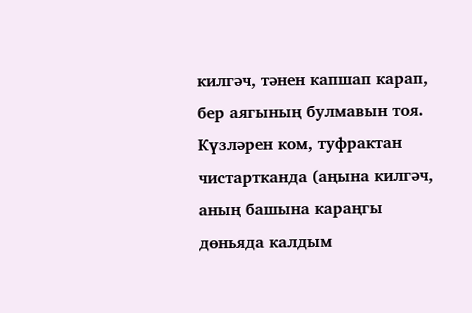килгәч, тәнен капшап карап, бер аягының булмавын тоя. Күзләрен ком, туфрактан чистартканда (аңына килгәч, аның башына караңгы дөньяда калдым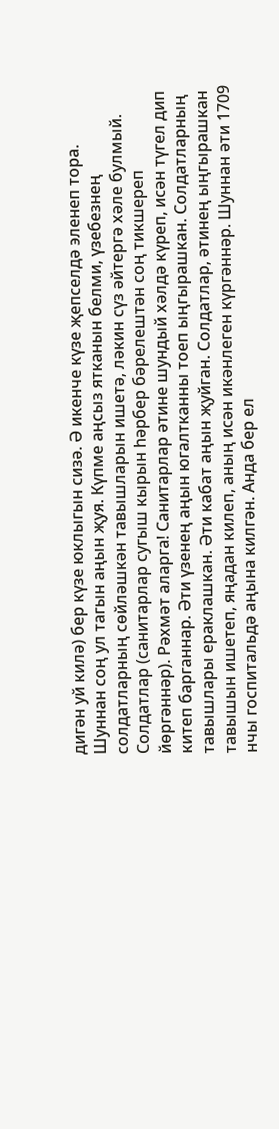дигән уй килә) бер күзе юклыгын сизә. Ә икенче күзе җепселдә эленеп тора.
Шуннан соң ул тагын аңын җуя. Күпме аңсыз ятканын белми, үзебезнең солдатларның сөйләшкән тавышларын ишетә, ләкин сүз әйтергә хәле булмый. Солдатлар (санитарлар сугыш кырын һәрбер бәрелештән соң тикшереп йөргәннәр). Рәхмәт аларга! Санитарлар әтине шундый хәлдә күреп, исән түгел дип китеп барганнар. Әти үзенең аңын югалтканны тоеп ыңгырашкан. Солдатларның тавышлары ераклашкан. Әти кабат аңын җуйган. Солдатлар, әтинең ыңгырашкан тавышын ишетеп, яңадан килеп, аның исән икәнлеген күргәннәр. Шуннан әти 1709 нчы госпитальдә аңына килгән. Анда бер ел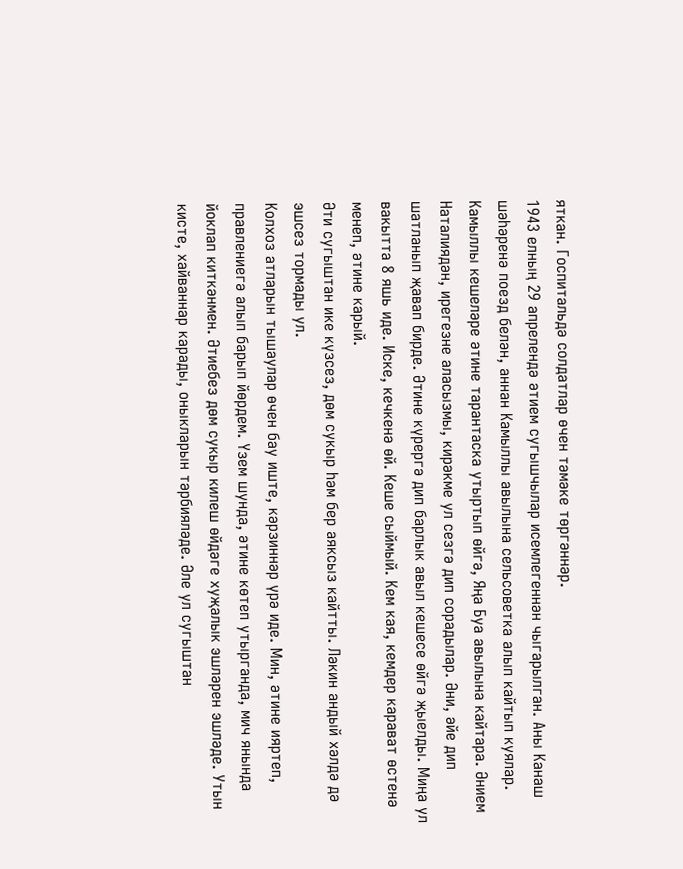яткан. Госпитальдә солдатлар өчен тәмәке төргәннәр.
1943 елның 29 апрелендә әтием сугышчылар исемлегеннән чыгарылган. Аны Канаш шәһәренә поезд белән, аннан Камыллы авылына сельсоветка алып кайтып куялар. Камыллы кешеләре әтине тарантаска утыртып өйгә, Яңа Буа авылына кайтара. Әнием Наталиядән, ирегезне аласызмы, кирәкме ул сезгә дип сорадылар. Әни, әйе дип шатланып җавап бирде. Әтине күрергә дип барлык авыл кешесе өйгә җыелды. Миңа ул вакытта 8 яшь иде. Иске, кечкенә өй. Кеше сыймый. Кем кая, кемдер карават өстенә менеп, әтине карый.
Әти сугыштан ике күзсез, дөм сукыр һәм бер аяксыз кайтты. Ләкин андый хәлдә дә эшсез тормады ул.
Колхоз атларын тышаулар өчен бау иште, кәрзиннәр үрә иде. Мин, әтине ияртеп, правлениегә алып барып йөрдем. Үзем шунда, әтине көтеп утырганда, мич янында йоклап киткәнмен. Әтиебез дөм сукыр килеш өйдәге хуҗалык эшләрен эшләде. Утын кисте, хайваннар карады, оныкларын тәрбияләде. Әле ул сугыштан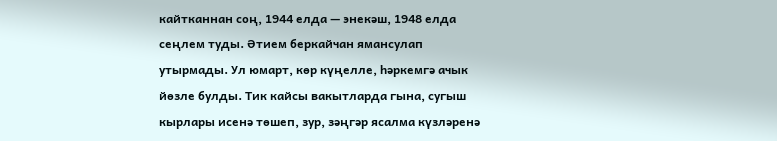кайтканнан соң, 1944 елда — энекәш, 1948 елда сеңлем туды. Әтием беркайчан ямансулап утырмады. Ул юмарт, көр күңелле, һәркемгә ачык йөзле булды. Тик кайсы вакытларда гына, сугыш кырлары исенә төшеп, зур, зәңгәр ясалма күзләренә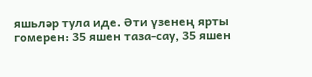яшьләр тула иде. Әти үзенең ярты гомерен: 35 яшен таза-сау, 35 яшен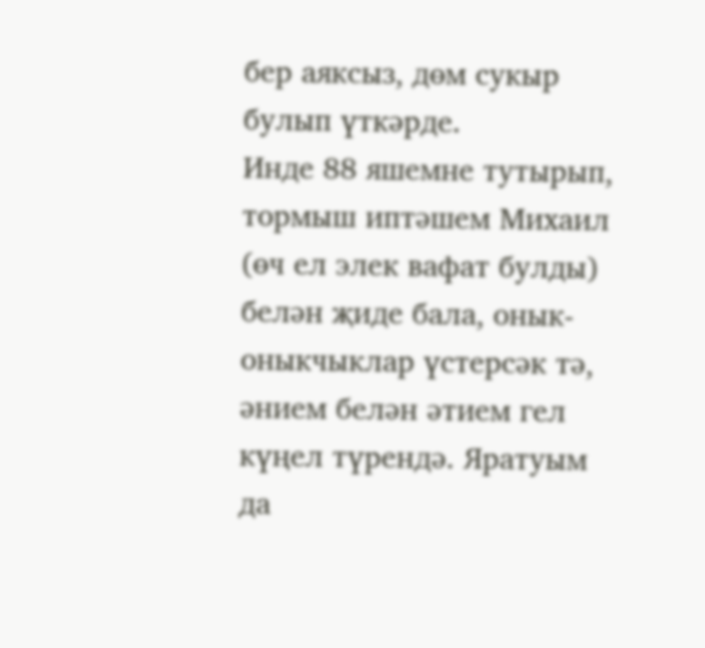бер аяксыз, дөм сукыр булып үткәрде.
Инде 88 яшемне тутырып, тормыш иптәшем Михаил (өч ел элек вафат булды) белән җиде бала, онык-оныкчыклар үстерсәк тә, әнием белән әтием гел күңел түрендә. Яратуым да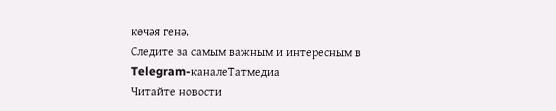көчәя генә.
Следите за самым важным и интересным в Telegram-каналеТатмедиа
Читайте новости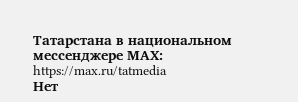Татарстана в национальном мессенджере MАХ: https://max.ru/tatmedia
Нет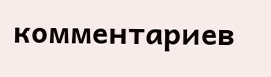комментариев